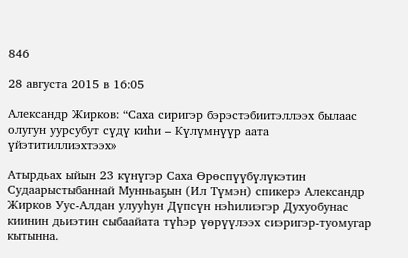846

28 августа 2015 в 16:05

Александр Жирков: “Саха сиригэр бэрэстэбиитэллээх былаас олугун уурсубут сүдү киһи – Күлүмнүүр аата үйэтитиллиэхтээх»

Атырдьах ыйын 23 күнүгэр Саха Өрөспүүбүлүкэтин Судаарыстыбаннай Мунньаҕын (Ил Түмэн) спикерэ Александр Жирков Уус-Алдан улууһун Дүпсүн нэһилиэгэр Духуобунас киинин дьиэтин сыбаайата түһэр үөрүүлээх сиэригэр-туомугар кытынна.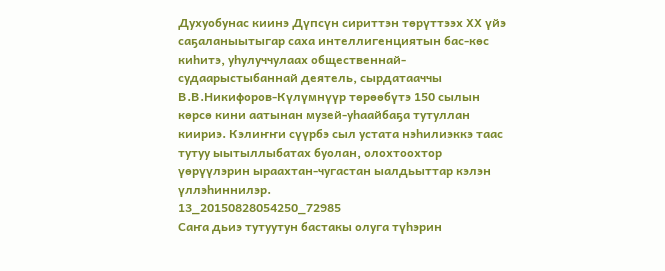Духуобунас киинэ Дүпсүн сириттэн төрүттээх ХХ үйэ саҕаланыытыгар саха интеллигенциятын бас-көс киһитэ, уһулуччулаах общественнай-судаарыстыбаннай деятель, сырдатааччы В.В.Никифоров-Күлүмнүүр төрөөбүтэ 150 сылын көрсө кини аатынан музей-уһаайбаҕа тутуллан киириэ. Кэлиҥҥи сүүрбэ сыл устата нэһилиэккэ таас тутуу ыытыллыбатах буолан, олохтоохтор үөрүүлэрин ыраахтан-чугастан ыалдьыттар кэлэн үллэһиннилэр.
13_20150828054250_72985
Саҥа дьиэ тутуутун бастакы олуга түһэрин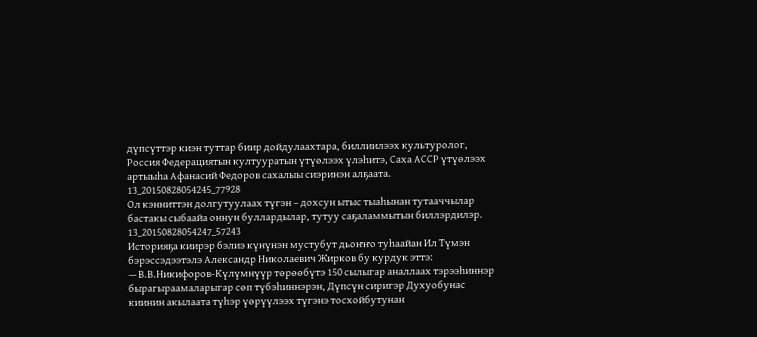дүпсүттэр киэн туттар биир дойдулаахтара, биллиилээх культуролог, Россия Федерациятын култууратын үтүөлээх үлэһитэ, Саха АССР үтүөлээх артыыһа Афанасий Федоров сахалыы сиэринэн алҕаата.
13_20150828054245_77928
Ол кэнниттэн долгутуулаах түгэн – дохсун ытыс тыаһынан тутааччылар бастакы сыбаайа оннун буллардылар, тутуу саҕаламмытын биллэрдилэр.
13_20150828054247_57243
Историяҕа киирэр бэлиэ күнүнэн мустубут дьоҥҥо туһаайан Ил Түмэн бэрэссэдээтэлэ Александр Николаевич Жирков бу курдук эттэ:
— В.В.Никифоров-Күлүмнүүр төрөөбүтэ 150 сылыгар аналлаах тэрээһиннэр бырагыраамаларыгар сөп түбэһиннэрэн, Дүпсүн сиригэр Духуобунас киинин акылаата түһэр үөрүүлээх түгэнэ тосхойбутунан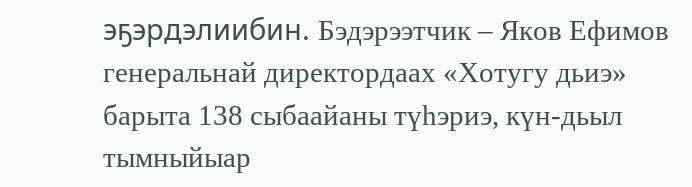эҕэрдэлиибин. Бэдэрээтчик – Яков Ефимов генеральнай директордаах «Хотугу дьиэ» барыта 138 сыбаайаны түһэриэ, күн-дьыл тымныйыар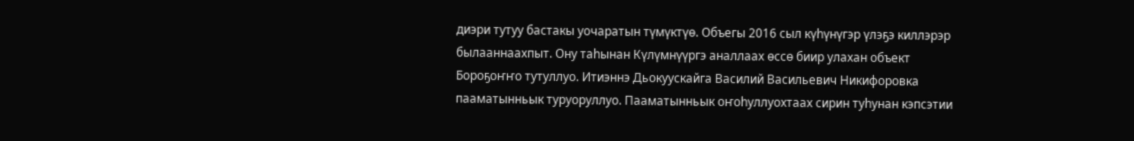диэри тутуу бастакы уочаратын түмүктүө. Объегы 2016 сыл күһүнүгэр үлэҕэ киллэрэр былааннаахпыт. Ону таһынан Күлүмнүүргэ аналлаах өссө биир улахан объект Бороҕоҥҥо тутуллуо. Итиэннэ Дьокуускайга Василий Васильевич Никифоровка пааматынньык туруоруллуо. Пааматынньык оҥоһуллуохтаах сирин туһунан кэпсэтии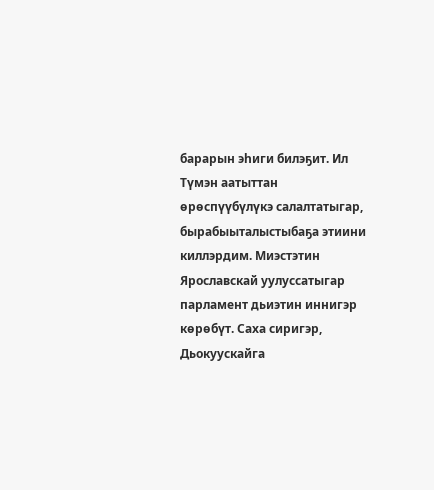барарын эһиги билэҕит. Ил Түмэн аатыттан өрөспүүбүлүкэ салалтатыгар, бырабыыталыстыбаҕа этиини киллэрдим. Миэстэтин Ярославскай уулуссатыгар парламент дьиэтин иннигэр көрөбүт. Саха сиригэр, Дьокуускайга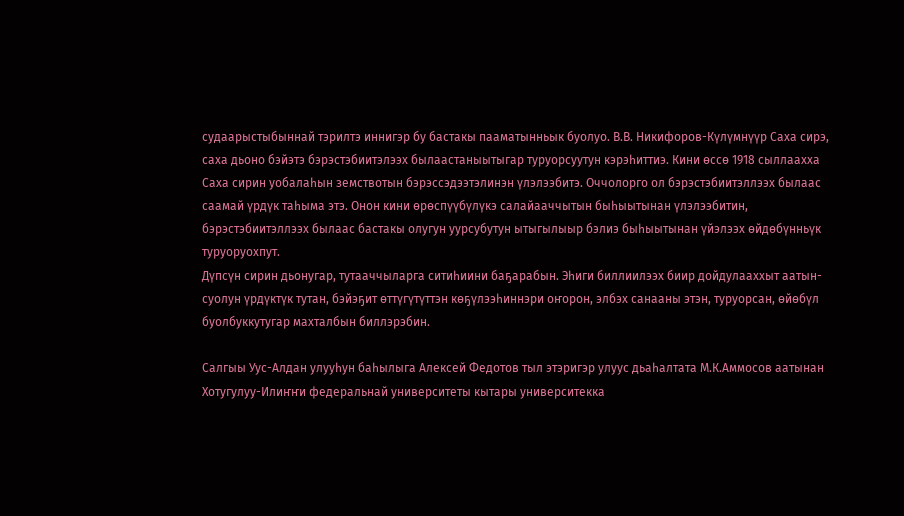судаарыстыбыннай тэрилтэ иннигэр бу бастакы пааматынньык буолуо. В.В. Никифоров-Күлүмнүүр Саха сирэ, саха дьоно бэйэтэ бэрэстэбиитэлээх былаастаныытыгар туруорсуутун кэрэһиттиэ. Кини өссө 1918 сыллаахха Саха сирин уобалаһын земствотын бэрэссэдээтэлинэн үлэлээбитэ. Оччолорго ол бэрэстэбиитэллээх былаас саамай үрдүк таһыма этэ. Онон кини өрөспүүбүлүкэ салайааччытын быһыытынан үлэлээбитин, бэрэстэбиитэллээх былаас бастакы олугун уурсубутун ытыгылыыр бэлиэ быһыытынан үйэлээх өйдөбүнньүк туруоруохпут.
Дүпсүн сирин дьонугар, тутааччыларга ситиһиини баҕарабын. Эһиги биллиилээх биир дойдулааххыт аатын-суолун үрдүктүк тутан, бэйэҕит өттүгүтүттэн көҕүлээһиннэри оҥорон, элбэх санааны этэн, туруорсан, өйөбүл буолбуккутугар махталбын биллэрэбин.

Салгыы Уус-Алдан улууһун баһылыга Алексей Федотов тыл этэригэр улуус дьаһалтата М.К.Аммосов аатынан Хотугулуу-Илиҥҥи федеральнай университеты кытары университекка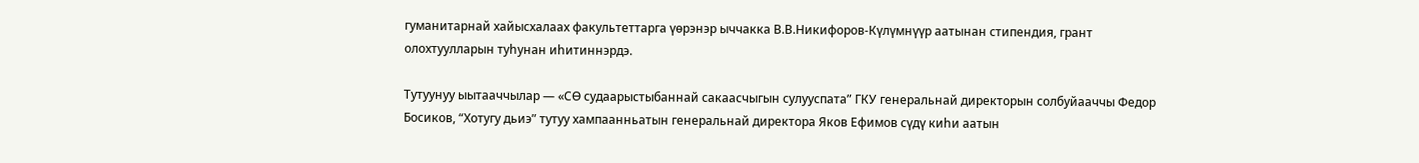гуманитарнай хайысхалаах факультеттарга үөрэнэр ыччакка В.В.Никифоров-Күлүмнүүр аатынан стипендия, грант олохтуулларын туһунан иһитиннэрдэ.

Тутуунуу ыытааччылар — «СӨ судаарыстыбаннай сакаасчыгын сулууспата” ГКУ генеральнай директорын солбуйааччы Федор Босиков, “Хотугу дьиэ” тутуу хампаанньатын генеральнай директора Яков Ефимов сүдү киһи аатын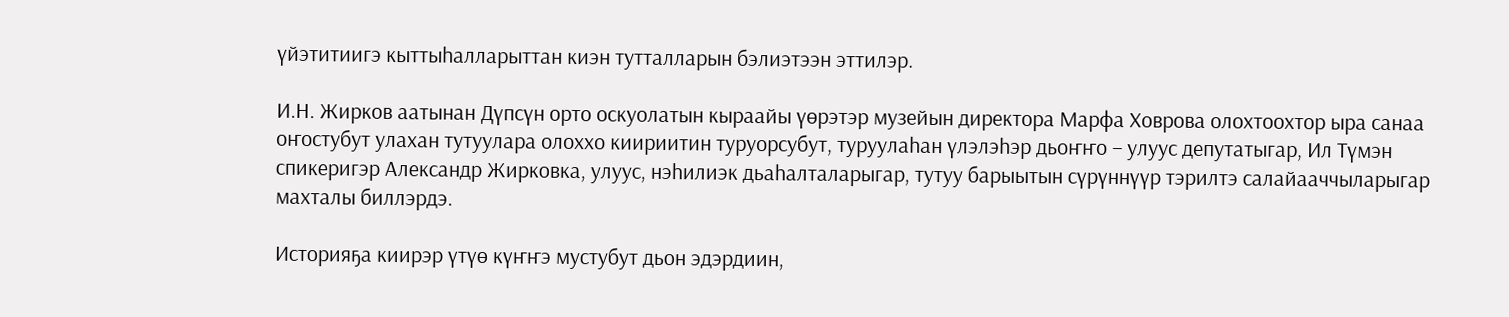үйэтитиигэ кыттыһалларыттан киэн тутталларын бэлиэтээн эттилэр.

И.Н. Жирков аатынан Дүпсүн орто оскуолатын кыраайы үөрэтэр музейын директора Марфа Ховрова олохтоохтор ыра санаа оҥостубут улахан тутуулара олоххо киириитин туруорсубут, туруулаһан үлэлэһэр дьоҥҥо – улуус депутатыгар, Ил Түмэн спикеригэр Александр Жирковка, улуус, нэһилиэк дьаһалталарыгар, тутуу барыытын сүрүннүүр тэрилтэ салайааччыларыгар махталы биллэрдэ.

Историяҕа киирэр үтүө күҥҥэ мустубут дьон эдэрдиин,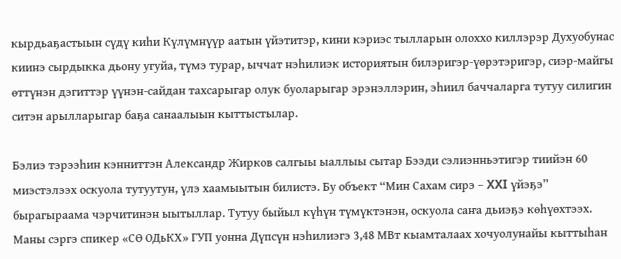кырдьаҕастыын сүдү киһи Күлүмнүүр аатын үйэтитэр, кини кэриэс тылларын олоххо киллэрэр Духуобунас киинэ сырдыкка дьону угуйа, түмэ турар, ыччат нэһилиэк историятын билэригэр-үөрэтэригэр, сиэр-майгы өттүнэн дэгиттэр үүнэн-сайдан тахсарыгар олук буоларыгар эрэнэллэрин, эһиил баччаларга тутуу силигин ситэн арылларыгар баҕа санаалыын кыттыстылар.

Бэлиэ тэрээһин кэнниттэн Александр Жирков салгыы ыаллыы сытар Бээди сэлиэнньэтигэр тиийэн 60 миэстэлээх оскуола тутуутун, үлэ хаамыытын билистэ. Бу объект “Мин Сахам сирэ – XXI үйэҕэ” бырагыраама чэрчитинэн ыытыллар. Тутуу быйыл күһүн түмүктэнэн, оскуола саҥа дьиэҕэ көһүөхтээх. Маны сэргэ спикер «СӨ ОДьКХ» ГУП уонна Дүпсүн нэһилиэгэ 3,48 МВт кыамталаах хочуолунайы кыттыһан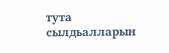тута сылдьалларын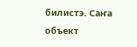билистэ. Саҥа объект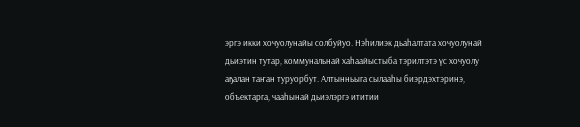эргэ икки хочуолунайы солбуйуо. Нэһилиэк дьаһалтата хочуолунай дьиэтин тутар, коммунальнай хаһаайыстыба тэрилтэтэ үс хочуолу аҕалан таҥан туруорбут. Алтынньыга сылааһы биэрдэхтэринэ, объектарга, чааһынай дьиэлэргэ ититии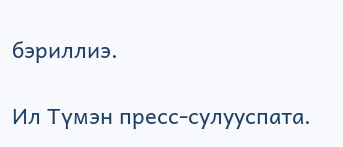бэриллиэ.

Ил Түмэн пресс-сулууспата.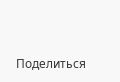Поделиться